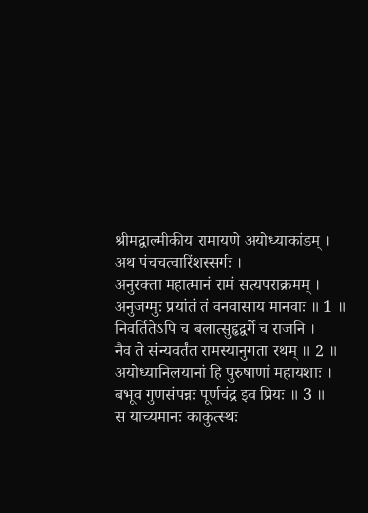श्रीमद्वाल्मीकीय रामायणे अयोध्याकांडम् ।
अथ पंचचत्वारिंशस्सर्गः ।
अनुरक्ता महात्मानं रामं सत्यपराक्रमम् ।
अनुजग्मुः प्रयांतं तं वनवासाय मानवाः ॥ 1 ॥
निवर्तितेऽपि च बलात्सुहृद्वर्गे च राजनि ।
नैव ते संन्यवर्तंत रामस्यानुगता रथम् ॥ 2 ॥
अयोध्यानिलयानां हि पुरुषाणां महायशाः ।
बभूव गुणसंपन्नः पूर्णचंद्र इव प्रियः ॥ 3 ॥
स याच्यमानः काकुत्स्थः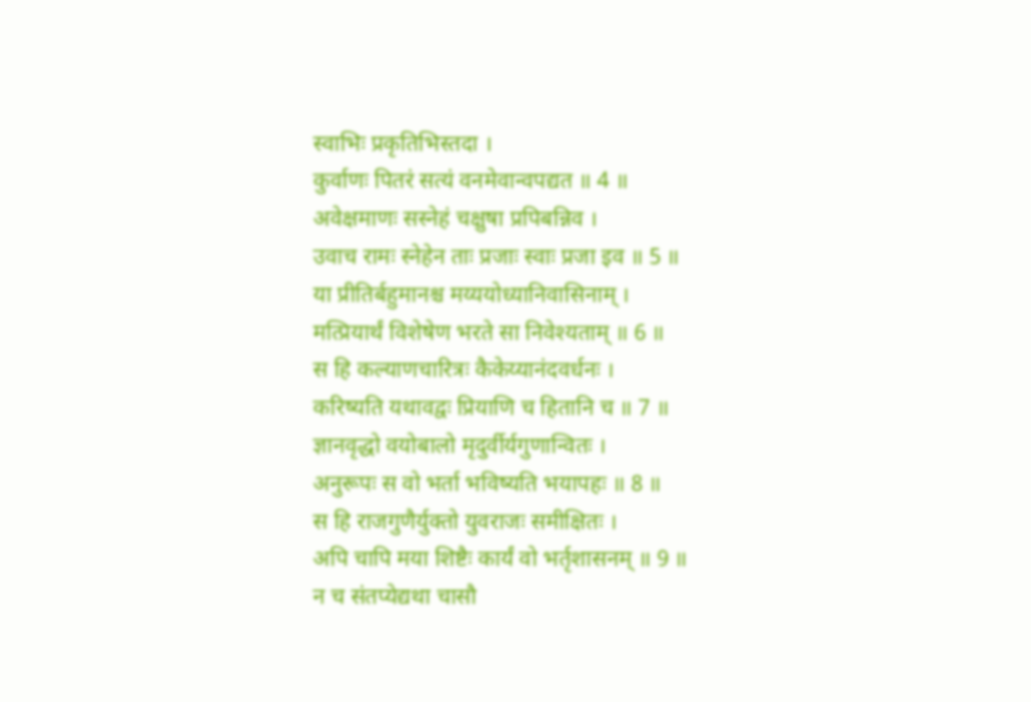स्वाभिः प्रकृतिभिस्तदा ।
कुर्वाणः पितरं सत्यं वनमेवान्वपद्यत ॥ 4 ॥
अवेक्षमाणः सस्नेहं चक्षुषा प्रपिबन्निव ।
उवाच रामः स्नेहेन ताः प्रजाः स्वाः प्रजा इव ॥ 5 ॥
या प्रीतिर्बहुमानश्च मय्ययोध्यानिवासिनाम् ।
मत्प्रियार्थं विशेषेण भरते सा निवेश्यताम् ॥ 6 ॥
स हि कल्याणचारित्रः कैकेय्यानंदवर्धनः ।
करिष्यति यथावद्वः प्रियाणि च हितानि च ॥ 7 ॥
ज्ञानवृद्धो वयोबालो मृदुर्वीर्यगुणान्वितः ।
अनुरूपः स वो भर्ता भविष्यति भयापहः ॥ 8 ॥
स हि राजगुणैर्युक्तो युवराजः समीक्षितः ।
अपि चापि मया शिष्टैः कार्यं वो भर्तृशासनम् ॥ 9 ॥
न च संतप्येद्यथा चासौ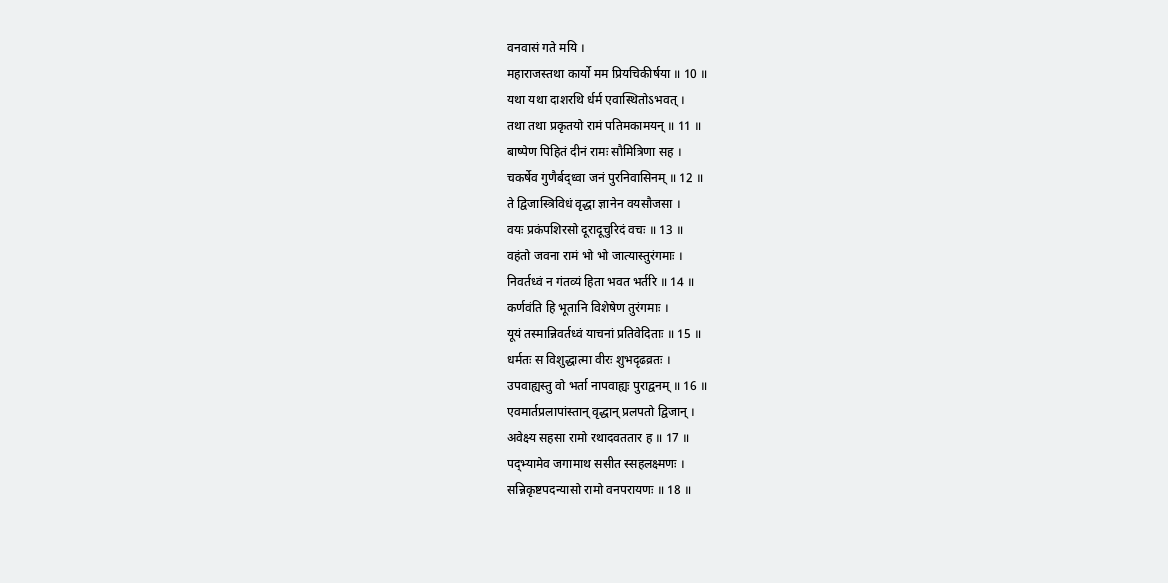वनवासं गते मयि ।
महाराजस्तथा कार्यो मम प्रियचिकीर्षया ॥ 10 ॥
यथा यथा दाशरथि र्धर्म एवास्थितोऽभवत् ।
तथा तथा प्रकृतयो रामं पतिमकामयन् ॥ 11 ॥
बाष्पेण पिहितं दीनं रामः सौमित्रिणा सह ।
चकर्षेव गुणैर्बद्ध्वा जनं पुरनिवासिनम् ॥ 12 ॥
ते द्विजास्त्रिविधं वृद्धा ज्ञानेन वयसौजसा ।
वयः प्रकंपशिरसो दूरादूचुरिदं वचः ॥ 13 ॥
वहंतो जवना रामं भो भो जात्यास्तुरंगमाः ।
निवर्तध्वं न गंतव्यं हिता भवत भर्तरि ॥ 14 ॥
कर्णवंति हि भूतानि विशेषेण तुरंगमाः ।
यूयं तस्मान्निवर्तध्वं याचनां प्रतिवेदिताः ॥ 15 ॥
धर्मतः स विशुद्धात्मा वीरः शुभदृढव्रतः ।
उपवाह्यस्तु वो भर्ता नापवाह्यः पुराद्वनम् ॥ 16 ॥
एवमार्तप्रलापांस्तान् वृद्धान् प्रलपतो द्विजान् ।
अवेक्ष्य सहसा रामो रथादवततार ह ॥ 17 ॥
पद्भ्यामेव जगामाथ ससीत स्सहलक्ष्मणः ।
सन्निकृष्टपदन्यासो रामो वनपरायणः ॥ 18 ॥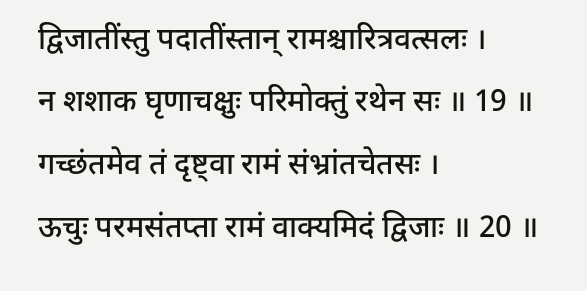द्विजातींस्तु पदातींस्तान् रामश्चारित्रवत्सलः ।
न शशाक घृणाचक्षुः परिमोक्तुं रथेन सः ॥ 19 ॥
गच्छंतमेव तं दृष्ट्वा रामं संभ्रांतचेतसः ।
ऊचुः परमसंतप्ता रामं वाक्यमिदं द्विजाः ॥ 20 ॥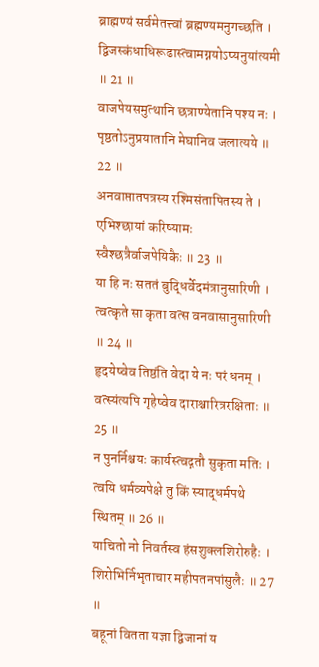ब्राह्मण्यं सर्वमेतत्त्वां ब्रह्मण्यमनुगच्छति ।
द्विजस्कंधाधिरूढास्त्वामग्नयोऽप्यनुयांत्यमी ॥ 21 ॥
वाजपेयसमुत्थानि छत्राण्येतानि पश्य नः ।
पृष्ठतोऽनुप्रयातानि मेघानिव जलात्यये ॥ 22 ॥
अनवाप्तातपत्रस्य रश्मिसंतापितस्य ते ।
एभिश्छायां करिष्यामः स्वैश्छत्रैर्वाजपेयिकैः ॥ 23 ॥
या हि नः सततं बुद्धिर्वेदमंत्रानुसारिणी ।
त्वत्कृते सा कृता वत्स वनवासानुसारिणी ॥ 24 ॥
हृदयेष्वेव तिष्ठंति वेदा ये नः परं धनम् ।
वत्स्यंत्यपि गृहेष्वेव दाराश्चारित्ररक्षिताः ॥ 25 ॥
न पुनर्निश्चयः कार्यस्त्वद्गतौ सुकृता मतिः ।
त्वयि धर्मव्यपेक्षे तु किं स्याद्धर्मपथे स्थितम् ॥ 26 ॥
याचितो नो निवर्तस्व हंसशुक्लशिरोरुहैः ।
शिरोभिर्निभृताचार महीपतनपांसुलैः ॥ 27 ॥
बहूनां वितता यज्ञा द्विजानां य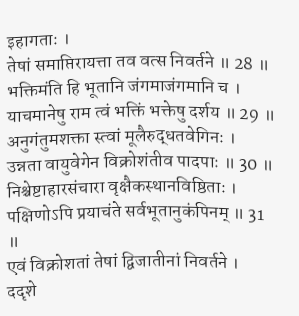इहागताः ।
तेषां समाप्तिरायत्ता तव वत्स निवर्तने ॥ 28 ॥
भक्तिमंति हि भूतानि जंगमाजंगमानि च ।
याचमानेषु राम त्वं भक्तिं भक्तेषु दर्शय ॥ 29 ॥
अनुगंतुमशक्ता स्त्वां मूलैरुद्धतवेगिनः ।
उन्नता वायुवेगेन विक्रोशंतीव पादपाः ॥ 30 ॥
निश्चेष्टाहारसंचारा वृक्षैकस्थानविष्ठिताः ।
पक्षिणोऽपि प्रयाचंते सर्वभूतानुकंपिनम् ॥ 31 ॥
एवं विक्रोशतां तेषां द्विजातीनां निवर्तने ।
ददृशे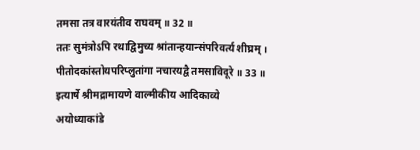तमसा तत्र वारयंतीव राघवम् ॥ 32 ॥
ततः सुमंत्रोऽपि रथाद्विमुच्य श्रांतान्हयान्संपरिवर्त्य शीघ्रम् ।
पीतोदकांस्तोयपरिप्लुतांगा नचारयद्वै तमसाविदूरे ॥ 33 ॥
इत्यार्षे श्रीमद्रामायणे वाल्मीकीय आदिकाव्ये अयोध्याकांडे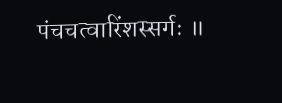पंचचत्वारिंशस्सर्गः ॥